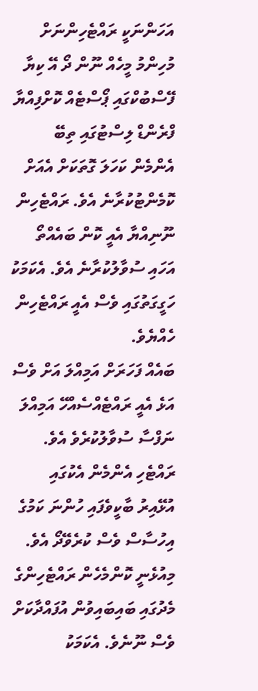އަހަންނަކީ ރައްޓެހިންނަށް މުހިންމު މީހެއް ނޫން ދޯ އޭ ކިޔާ ފޭސްބުކްގައި ޕޯސްޓެއް ކޮށްފިއްޔާ ފްރެންޑް ލިސްޓުގައި ތިބޭ އެންމެން ކަހަލަ ގޮތަކަށް އެއަށް ކޮމެންޓުކުރާނެ އެވެ. ރައްޓެހިން ނޫނިއްޔާ އެއީ ކޮން ބައެއްތޯ އަހައި ސުވާލުކުރާނެ އެވެ. އެކަމަކު ހަގީގަތުގައި ވެސް އެއީ ރައްޓެހިން ހެއްޔެވެ.
ބައެއް ފަހަރަށް އަމިއްލަ އަށް ވެސް އަޅެ އެއީ ރައްޓެއްސެއްހޭ އަމިއްލަ ނަފްސާ ސުވާލުކުރެވެ އެވެ. ރައްޓެހި އެންމެން އެކުގައި އުޅޭއިރު ބާކީވެފައި ހުންނަ ކަމުގެ އިހުސާސް ވެސް ކުރެވޭދޯ އެވެ. މިއުޅެނީ ކޮންމެހެން ރައްޓެހިންގެ މެދުގައި ބައިބައިވުން އުފައްދާކަށް ވެސް ނޫނެވެ. އެކަމަކު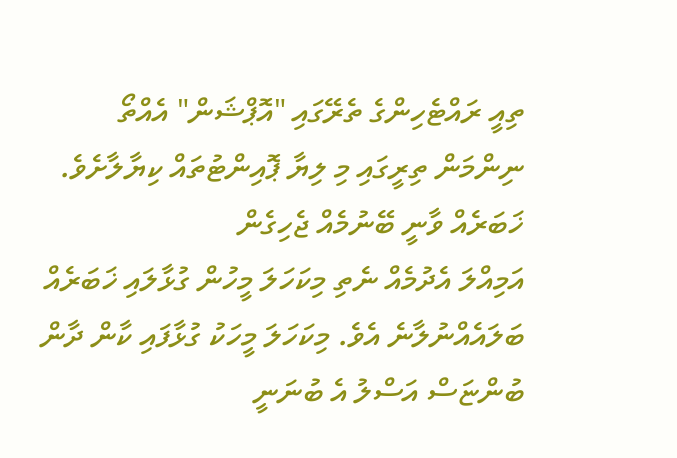ތިއީ ރައްޓެހިންގެ ތެރޭގައި "އޮޕްޝަން" އެއްތޯ ނިންމަން ތިރީގައި މި ލިޔާ ޕޮއިންޓުތައް ކިޔާލާށެވެ.
ޚަބަރެއް ވާނީ ބޭނުމެއް ޖެހިގެން
އަމިއްލަ އެދުމެއް ނެތި މިކަހަލަ މީހުން ގުޅާލައި ޚަބަރެއް ބަލައެއްނުލާނެ އެވެ. މިކަހަލަ މީހަކު ގުޅާފައި ކާން ދާން ބުންޏަސް އަސްލު އެ ބުނަނީ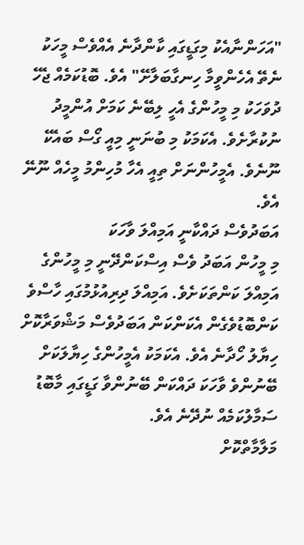"އަހަންނާއެކު މިގަޑީގައި ކާންދާނެ އެއްވެސް މީހަކު ނެތޭ އެހެންވީމާ ހިނގާބަލާށޭ" އެވެ. ބޮޑުކަމެއް ޖެހޭ ދުވަހަކު މި މީހުންގެ އެހީ ލިބޭނެ ކަމަށް އުންމީދު ނުކުރާށެވެ. އެކަމަކު މި ބުނަނީ މިއީ ގޯސް ބައެކޭ ނޫނެވެ. އެމީހުންނަށް ތިއީ އެހާ މުހިންމު މީހެއް ނޫނޭ އެވެ.
އަބަދުވެސް ދައްކާނީ އަމިއްލަ ވާހަކަ
މި މީހުން އަބަދު ވެސް އިސްކަންދޭނީ މި މީހުންގެ އަމިއްލަ ކަންތަކަށެވެ. އަމިއްލަ ދިރިއުޅުމުގައި ހާސްވެ ކަންބޮޑުވެގެން އެކަންކަން އަބަދުވެސް މަޝްވަރާކޮށް ހިޔާލު ހޯދާނެ އެވެ. އެކަމަކު އެމީހުންގެ ހިޔާލަކަށް ބޭނުންވެ ވާހަކަ ދައްކަން ބޭނުންވާ ގަޑީގައި މާބޮޑު ސަމާލުކަމެއް ނުދޭނެ އެވެ.
މަލާމާތްކޮށް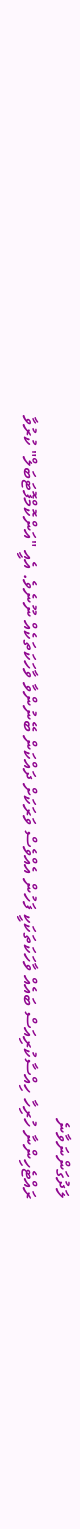ލަދުގަންނަވާނެ
ރައްޓެހިންނާ ހުރިހާ ހިއްސާކުރިއަސް ބައެއް ވާހަކަތަކަކީ ފަހުން އެއްވެސް ވަރަކަށް ދައްކަން ބޭނުންވާ ވާހަކަތަކެއް ނޫނެވެ. އެއީ "އަންކޮމްފޮޓަބަލް" ކުރުވާ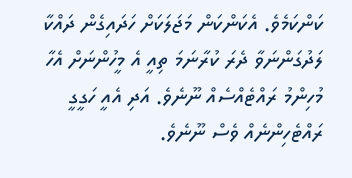ކަންކަމެވެ. އެކަންކަން މަޖަލަކަށް ހަދައިގެން ދައްކާ ލަދުގަންނަވާ ދެރަ ކުރާނަމަ ތިއީ އެ މީހުންނަށް އެހާ މުހިންމު ރައްޓެއްސެއް ނޫނެވެ. އަދި އެއީ ހަގީގީ ރައްޓެހިންނެއް ވެސް ނޫނެވެ.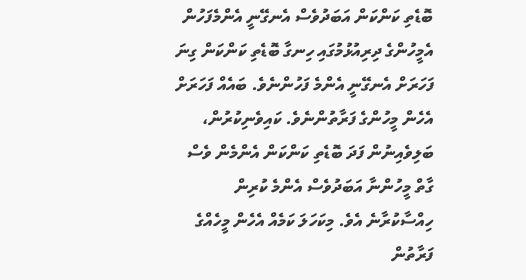ބޮޑެތި ކަންކަން އަބަދުވެސް އެނގޭނީ އެންމެފަހުން
އެމީހުންގެ ދިރިއުޅުމުގައި ހިނގާ ބޮޑެތި ކަންކަން ގިނަ ފަހަރަށް އެނގޭނީ އެންމެ ފަހުންނެވެ. ބައެއް ފަހަރަށް އެހެން މީހުންގެ ފަރާތުންނެވެ. ކައިވެނިކުރުން، ބަލިވެއިނުން ފަދަ ބޮޑެތި ކަންކަން އެންމެން ވެސް ގާތް މީހުންނާ އަބަދުވެސް އެންމެ ކުރިން ހިއްސާކުރާނެ އެވެ. މިކަހަލަ ކަމެއް އެހެން މީހެއްގެ ފަރާތުން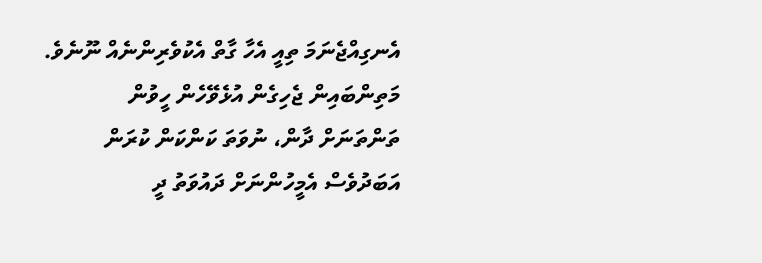އެނގިއްޖެނަމަ ތިއީ އެހާ ގާތް އެކުވެރިންނެއް ނޫނެވެ.
މަތިންބައިން ޖެހިގެން އުޅެވޭހެން ހީވުން
ތަންތަނަށް ދާން، ނުވަތަ ކަންކަން ކުރަން އަބަދުވެސް އެމީހުންނަށް ދައުވަތު ދީ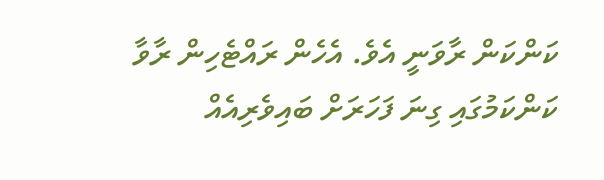ކަންކަން ރާވަނީ އެވެ. އެހެން ރައްޓެހިން ރާވާ ކަންކަމުގައި ގިނަ ފަހަރަށް ބައިވެރިއެއް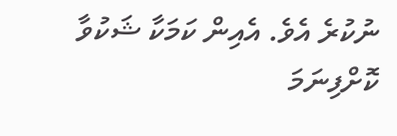ނުކުރެ އެވެ. އެއިން ކަމަކާ ޝަކުވާ ކޮށްފިނަމަ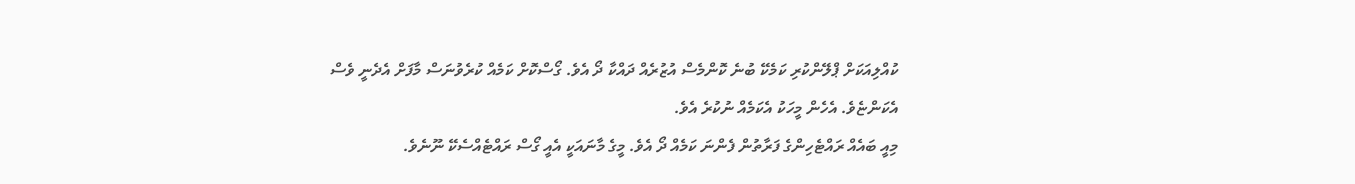ކުއްލިއަކަށް ޕްލޭންކުރި ކަމެކޭ ބުނެ ކޮންމެސް އުޒުރެއް ދައްކާ ދޯ އެވެ. ގޯސްކޮށް ކަމެއް ކުރެވުނަސް މާފަށް އެދެނީ ވެސް އެކަންޏެވެ. އެހެން މީހަކު އެކަމެއް ނުކުރެ އެވެ.
މިއީ ބައެއް ރައްޓެހިންގެ ފަރާތުން ފެންނަ ކަމެއް ދޯ އެވެ. މީގެ މާނައަކީ އެއީ ގޯސް ރައްޓެއްސެކޭ ނޫނެވެ.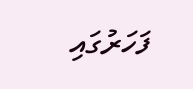ފަހަރުގައި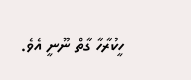ހީކުރާހާ ގާތް ނޫނީ އެވެ.